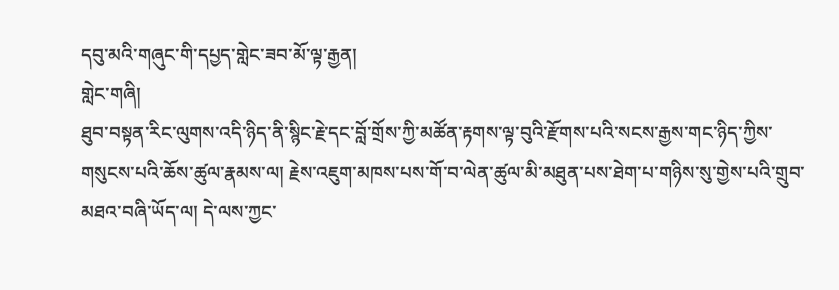དབུ་མའི་གཞུང་གི་དཔྱད་གླེང་ཟབ་མོ་ལྟ་རྒྱན།
གླེང་གཞི།
ཐུབ་བསྟན་རིང་ལུགས་འདི་ཉིད་ནི་སྙིང་རྗེ་དང་བློ་གྲོས་ཀྱི་མཚོན་རྟགས་ལྟ་བུའི་རྫོགས་པའི་སངས་རྒྱས་གང་ཉིད་ཀྱིས་གསུངས་པའི་ཆོས་ཚུལ་རྣམས་ལ། རྗེས་འཇུག་མཁས་པས་གོ་བ་ལེན་ཚུལ་མི་མཐུན་པས་ཐེག་པ་གཉིས་སུ་གྱེས་པའི་གྲུབ་མཐའ་བཞི་ཡོད་ལ། དེ་ལས་ཀྱང་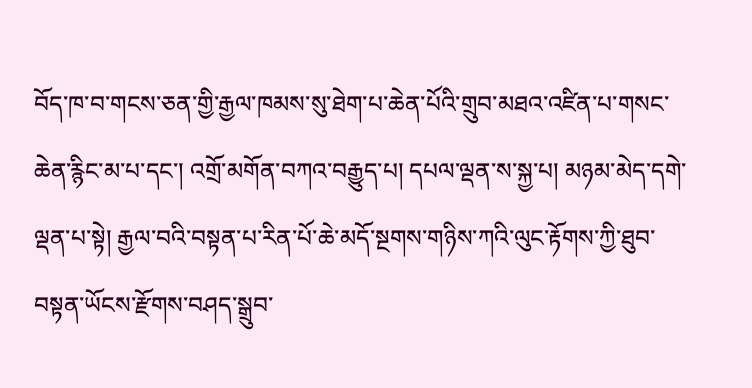བོད་ཁ་བ་གངས་ཅན་གྱི་རྒྱལ་ཁམས་སུ་ཐེག་པ་ཆེན་པོའི་གྲུབ་མཐའ་འཛིན་པ་གསང་ཆེན་རྙིང་མ་པ་དང་། འགྲོ་མགོན་བཀའ་བརྒྱུད་པ། དཔལ་ལྡན་ས་སྐྱ་པ། མཉམ་མེད་དགེ་ལྡན་པ་སྟེ། རྒྱལ་བའི་བསྟན་པ་རིན་པོ་ཆེ་མདོ་སྔགས་གཉིས་ཀའི་ལུང་རྟོགས་ཀྱི་ཐུབ་བསྟན་ཡོངས་རྫོགས་བཤད་སྒྲུབ་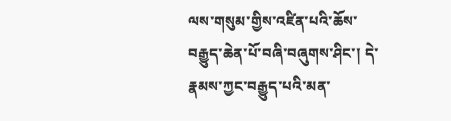ལས་གསུམ་གྱིས་འཛིན་པའི་ཆོས་བརྒྱུད་ཆེན་པོ་བཞི་བཞུགས་ཤིང་། དེ་རྣམས་ཀྱང་བརྒྱུད་པའི་མན་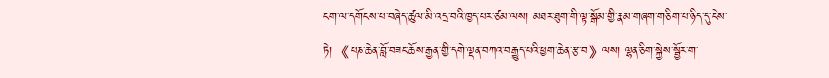ངག་ལ་དགོངས་པ་བཞེད་ཚུལ་མི་འདྲ་བའི་ཁྱད་པར་ཙམ་ལས། མཐར་ཐུག་གི་ལྟ་སྒོམ་གྱི་རྣམ་གཞག་གཅིག་པ་ཉིད་དུ་ངེས་ཏེ། 《པཎ་ཆེན་བློ་བཟང་ཆོས་རྒྱན་གྱི་དགེ་ལྡན་བཀའ་བརྒྱུད་པའི་ཕྱག་ཆེན་རྩ་བ》ལས། ལྷན་ཅིག་སྐྱེས་སྦྱོར་ག་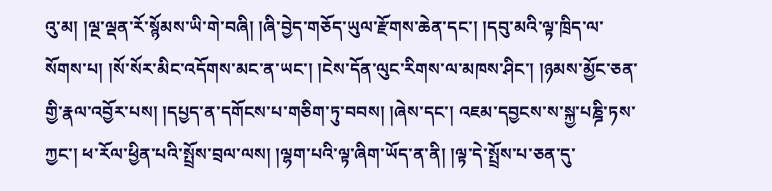འུ་མ། །ལྔ་ལྡན་རོ་སྙོམས་ཡི་གེ་བཞི། །ཞི་བྱེད་གཅོད་ཡུལ་རྫོགས་ཆེན་དང་། །དབུ་མའི་ལྟ་ཁྲིད་ལ་སོགས་པ། །སོ་སོར་མིང་འདོགས་མང་ན་ཡང་། །ངེས་དོན་ལུང་རིགས་ལ་མཁས་ཤིང་། །ཉམས་མྱོང་ཅན་གྱི་རྣལ་འབྱོར་པས། །དཔྱད་ན་དགོངས་པ་གཅིག་ཏུ་བབས། །ཞེས་དང་། འཇམ་དབྱངས་ས་སྐྱ་པཎྜི་ཏས་ཀྱང་། ཕ་རོལ་ཕྱིན་པའི་སྤྲོས་བྲལ་ལས། །ལྷག་པའི་ལྟ་ཞིག་ཡོད་ན་ནི། །ལྟ་དེ་སྤྲོས་པ་ཅན་དུ་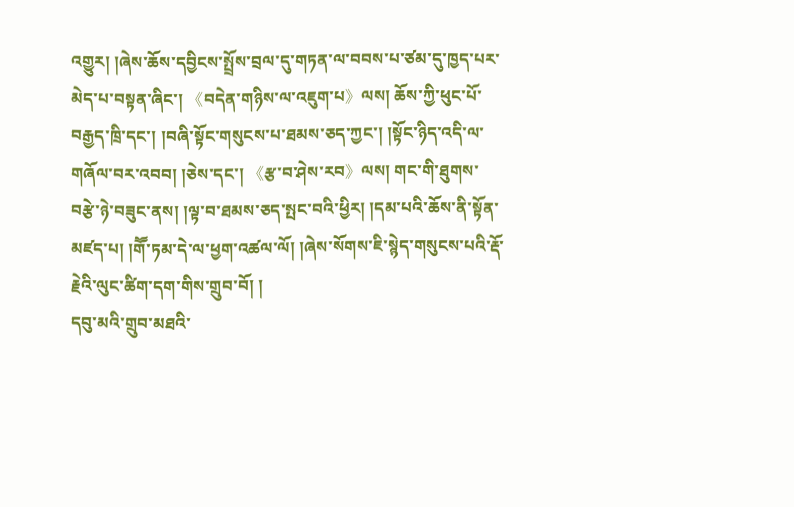འགྱུར། །ཞེས་ཆོས་དབྱིངས་སྤྲོས་བྲལ་དུ་གཏན་ལ་བབས་པ་ཙམ་དུ་ཁྱད་པར་མེད་པ་བསྟན་ཞིང་། 《བདེན་གཉིས་ལ་འཇུག་པ》ལས། ཆོས་ཀྱི་ཕུང་པོ་བརྒྱད་ཁྲི་དང་། །བཞི་སྟོང་གསུངས་པ་ཐམས་ཅད་ཀྱང་། །སྟོང་ཉིད་འདི་ལ་གཞོལ་བར་འབབ། །ཅེས་དང་། 《རྩ་བ་ཤེས་རབ》ལས། གང་གི་ཐུགས་བརྩེ་ཉེ་བཟུང་ནས། །ལྟ་བ་ཐམས་ཅད་སྤང་བའི་ཕྱིར། །དམ་པའི་ཆོས་ནི་སྟོན་མཛད་པ། །གཽ་ཏམ་དེ་ལ་ཕྱག་འཚལ་ལོ། །ཞེས་སོགས་ཇི་སྙེད་གསུངས་པའི་རྡོ་རྗེའི་ལུང་ཚིག་དག་གིས་གྲུབ་བོ། །
དབུ་མའི་གྲུབ་མཐའི་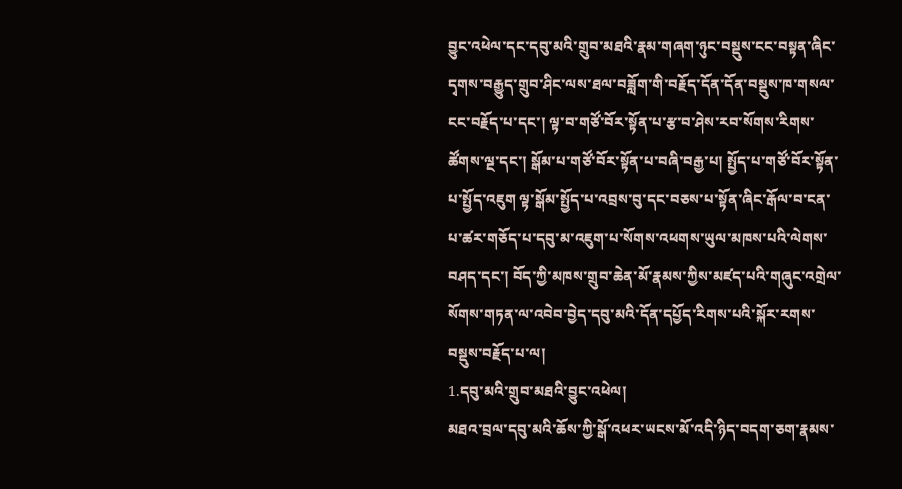བྱུང་འཕེལ་དང་དབུ་མའི་གྲུབ་མཐའི་རྣམ་གཞག་ཉུང་བསྡུས་ངང་བསྟན་ཞིང་དྭགས་བརྒྱུད་གྲུབ་ཤིང་ལས་ཐལ་བཟློག་གི་བརྗོད་དོན་དོན་བསྡུས་ཁ་གསལ་ངང་བརྗོད་པ་དང་། ལྟ་བ་གཙོ་བོར་སྟོན་པ་རྩ་བ་ཤེས་རབ་སོགས་རིགས་ཚོགས་ལྔ་དང་། སྒོམ་པ་གཙོ་བོར་སྟོན་པ་བཞི་བརྒྱ་པ། སྤྱོད་པ་གཙོ་བོར་སྟོན་པ་སྤྱོད་འཇུག ལྟ་སྒོམ་སྤྱོད་པ་འབྲས་བུ་དང་བཅས་པ་སྟོན་ཞིང་རྒོལ་བ་ངན་པ་ཚར་གཅོད་པ་དབུ་མ་འཇུག་པ་སོགས་འཕགས་ཡུལ་མཁས་པའི་ལེགས་བཤད་དང་། བོད་ཀྱི་མཁས་གྲུབ་ཆེན་མོ་རྣམས་ཀྱིས་མཛད་པའི་གཞུང་འགྲེལ་སོགས་གཏན་ལ་འབེབ་བྱེད་དབུ་མའི་དོན་དཔྱོད་རིགས་པའི་སྐོར་རགས་བསྡུས་བརྗོད་པ་ལ།
1.དབུ་མའི་གྲུབ་མཐའི་བྱུང་འཕེལ།
མཐའ་བྲལ་དབུ་མའི་ཆོས་ཀྱི་སྒོ་འཕར་ཡངས་མོ་འདི་ཉིད་བདག་ཅག་རྣམས་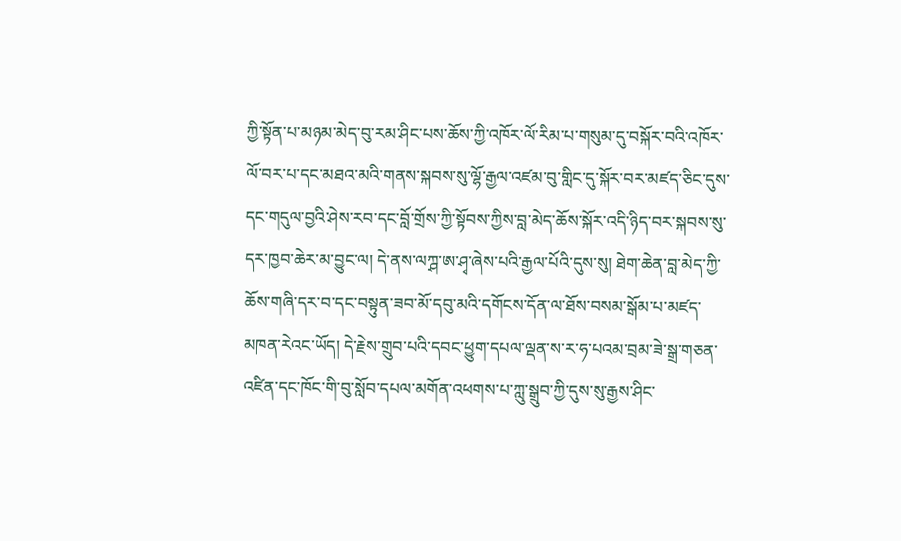ཀྱི་སྟོན་པ་མཉམ་མེད་བུ་རམ་ཤིང་པས་ཆོས་ཀྱི་འཁོར་ལོ་རིམ་པ་གསུམ་དུ་བསྐོར་བའི་འཁོར་ལོ་བར་པ་དང་མཐའ་མའི་གནས་སྐབས་སུ་ལྷོ་རྒྱལ་འཛམ་བུ་གླིང་དུ་སྐོར་བར་མཛད་ཅིང་དུས་དང་གདུལ་བྱའི་ཤེས་རབ་དང་བློ་གྲོས་ཀྱི་སྟོབས་ཀྱིས་བླ་མེད་ཆོས་སྐོར་འདི་ཉིད་བར་སྐབས་སུ་དར་ཁྱབ་ཆེར་མ་བྱུང་ལ། དེ་ནས་ལཀྴ་ཨ་ཤྭ་ཞེས་པའི་རྒྱལ་པོའི་དུས་སུ། ཐེག་ཆེན་བླ་མེད་ཀྱི་ཆོས་གཞི་དར་བ་དང་བསྟུན་ཟབ་མོ་དབུ་མའི་དགོངས་དོན་ལ་ཐོས་བསམ་སྒོམ་པ་མཛད་མཁན་རེའང་ཡོད། དེ་རྗེས་གྲུབ་པའི་དབང་ཕྱུག་དཔལ་ལྡན་ས་ར་ཧ་པའམ་བྲམ་ཟེ་སྒྲ་གཅན་འཛིན་དང་ཁོང་གི་བུ་སློབ་དཔལ་མགོན་འཕགས་པ་ཀླུ་སྒྲུབ་ཀྱི་དུས་སུ་རྒྱས་ཤིང་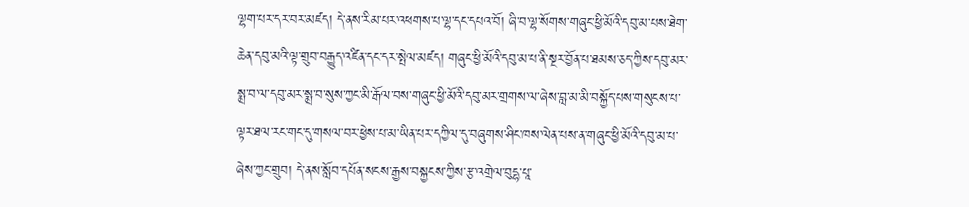ལྷག་པར་དར་བར་མཛད། དེ་ནས་རིམ་པར་འཕགས་པ་ལྷ་དང་དཔའ་བོ། ཞི་བ་ལྷ་སོགས་གཞུང་ཕྱི་མོའི་དབུ་མ་པས་ཐེག་ཆེན་དབུ་མའི་ལྟ་གྲུབ་བརྒྱུད་འཛིན་དང་དར་སྤེལ་མཛད། གཞུང་ཕྱི་མོའི་དབུ་མ་པ་ནི་སྔར་བྱོན་པ་ཐམས་ཅད་ཀྱིས་དབུ་མར་སྨྲ་བ་ལ་དབུ་མར་སྨྲ་བ་སུས་ཀྱང་མི་རྒོལ་བས་གཞུང་ཕྱི་མོའི་དབུ་མར་གྲགས་ལ་ཞེས་བླ་མ་མི་བསྐྱོད་པས་གསུངས་པ་ལྟར་ཐལ་རང་གང་དུ་གསལ་བར་ཕྱེས་པ་མ་ཡིན་པར་དཀྱིལ་དུ་བཞུགས་ཤིང་ཁས་ལེན་པས་ན་གཞུང་ཕྱི་མོའི་དབུ་མ་པ་ཞེས་ཀྱང་གྲུབ། དེ་ནས་སློབ་དཔོན་སངས་རྒྱས་བསྐྱངས་ཀྱིས་རྩ་འགྲེལ་བུདྷ་པཱ་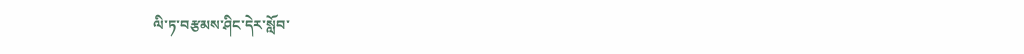ལི་ཏ་བརྩམས་ཤིང་དེར་སློབ་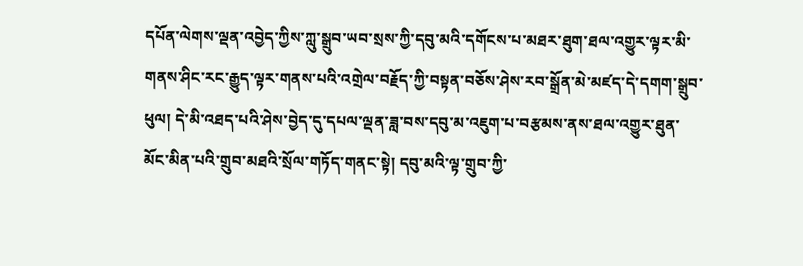དཔོན་ལེགས་ལྡན་འབྱེད་ཀྱིས་ཀླུ་སྒྲུབ་ཡབ་སྲས་ཀྱི་དབུ་མའི་དགོངས་པ་མཐར་ཐུག་ཐལ་འགྱུར་ལྟར་མི་གནས་ཤིང་རང་རྒྱུད་ལྟར་གནས་པའི་འགྲེལ་བརྗོད་ཀྱི་བསྟན་བཅོས་ཤེས་རབ་སྒྲོན་མེ་མཛད་དེ་དགག་སྒྲུབ་ཕུལ། དེ་མི་འཐད་པའི་ཤེས་བྱེད་དུ་དཔལ་ལྡན་ཟླ་བས་དབུ་མ་འཇུག་པ་བརྩམས་ནས་ཐལ་འགྱུར་ཐུན་མོང་མིན་པའི་གྲུབ་མཐའི་སྲོལ་གཏོད་གནང་སྟེ། དབུ་མའི་ལྟ་གྲུབ་ཀྱི་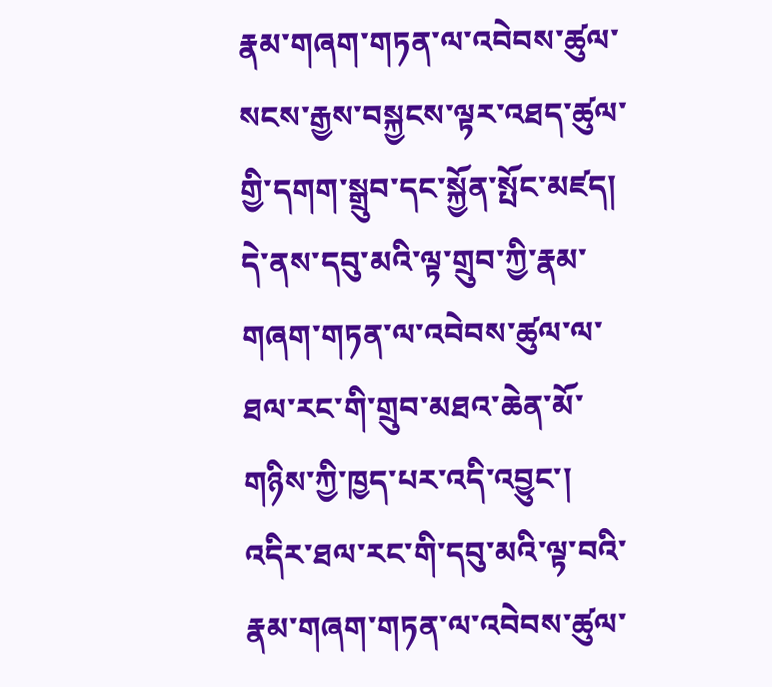རྣམ་གཞག་གཏན་ལ་འབེབས་ཚུལ་སངས་རྒྱས་བསྐྱངས་ལྟར་འཐད་ཚུལ་གྱི་དགག་སྒྲུབ་དང་སྐྱོན་སྤོང་མཛད། དེ་ནས་དབུ་མའི་ལྟ་གྲུབ་ཀྱི་རྣམ་གཞག་གཏན་ལ་འབེབས་ཚུལ་ལ་ཐལ་རང་གི་གྲུབ་མཐའ་ཆེན་མོ་གཉིས་ཀྱི་ཁྱད་པར་འདི་འབྱུང་། འདིར་ཐལ་རང་གི་དབུ་མའི་ལྟ་བའི་རྣམ་གཞག་གཏན་ལ་འབེབས་ཚུལ་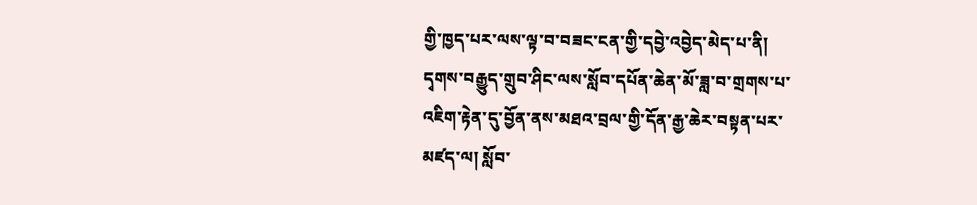གྱི་ཁྱད་པར་ལས་ལྟ་བ་བཟང་ངན་གྱི་དབྱེ་འབྱེད་མེད་པ་ནི། དྭགས་བརྒྱུད་གྲུབ་ཤིང་ལས་སློབ་དཔོན་ཆེན་མོ་ཟླ་བ་གྲགས་པ་འཇིག་རྟེན་དུ་བྱོན་ནས་མཐའ་བྲལ་གྱི་དོན་རྒྱ་ཆེར་བསྟན་པར་མཛད་ལ། སློབ་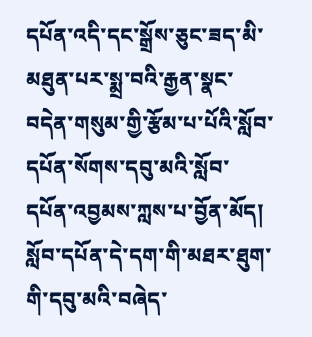དཔོན་འདི་དང་སྒྲོས་ཅུང་ཟད་མི་མཐུན་པར་སྨྲ་བའི་རྒྱན་སྣང་བདེན་གསུམ་གྱི་རྩོམ་པ་པོའི་སློབ་དཔོན་སོགས་དབུ་མའི་སློབ་དཔོན་འབྱམས་ཀླས་པ་བྱོན་མོད། སློབ་དཔོན་དེ་དག་གི་མཐར་ཐུག་གི་དབུ་མའི་བཞེད་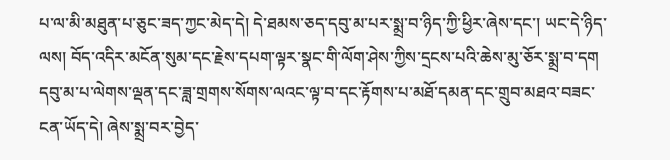པ་ལ་མི་མཐུན་པ་ཅུང་ཟད་ཀྱང་མེད་དེ། དེ་ཐམས་ཅད་དབུ་མ་པར་སྨྲ་བ་ཉིད་ཀྱི་ཕྱིར་ཞེས་དང་། ཡང་དེ་ཉིད་ལས། བོད་འདིར་མངོན་སུམ་དང་རྗེས་དཔག་ལྟར་སྣང་གི་ལོག་ཤེས་ཀྱིས་དྲངས་པའི་ཆེས་མུ་ཅོར་སྨྲ་བ་དག དབུ་མ་པ་ལེགས་ལྡན་དང་ཟླ་གྲགས་སོགས་ལའང་ལྟ་བ་དང་རྟོགས་པ་མཐོ་དམན་དང་གྲུབ་མཐའ་བཟང་ངན་ཡོད་དེ། ཞེས་སྨྲ་བར་བྱེད་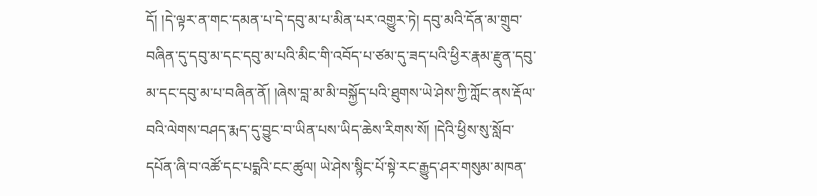དོ། །དེ་ལྟར་ན་གང་དམན་པ་དེ་དབུ་མ་པ་མིན་པར་འགྱུར་ཏེ། དབུ་མའི་དོན་མ་གྲུབ་བཞིན་དུ་དབུ་མ་དང་དབུ་མ་པའི་མིང་གི་འབོད་པ་ཙམ་དུ་ཟད་པའི་ཕྱིར་རྣམ་རྫུན་དབུ་མ་དང་དབུ་མ་པ་བཞིན་ནོ། །ཞེས་བླ་མ་མི་བསྐྱོད་པའི་ཐུགས་ཡེ་ཤེས་ཀྱི་ཀློང་ནས་རྡོལ་བའི་ལེགས་བཤད་རྨད་དུ་བྱུང་བ་ཡིན་པས་ཡིད་ཆེས་རིགས་སོ། །དེའི་ཕྱིས་སུ་སློབ་དཔོན་ཞི་བ་འཚོ་དང་པདྨའི་ངང་ཚུལ། ཡེ་ཤེས་སྙིང་པོ་སྟེ་རང་རྒྱུད་ཤར་གསུམ་མཁན་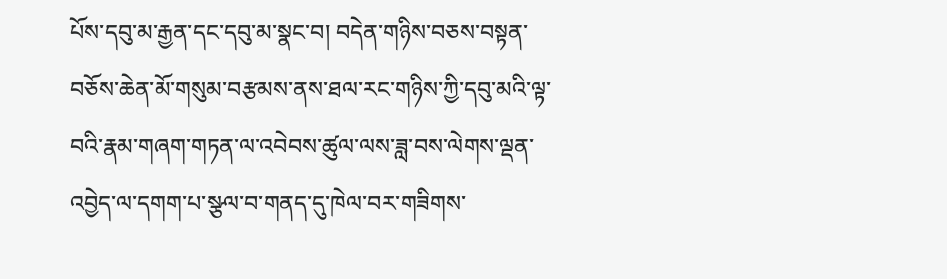པོས་དབུ་མ་རྒྱན་དང་དབུ་མ་སྣང་བ། བདེན་གཉིས་བཅས་བསྟན་བཅོས་ཆེན་མོ་གསུམ་བརྩམས་ནས་ཐལ་རང་གཉིས་ཀྱི་དབུ་མའི་ལྟ་བའི་རྣམ་གཞག་གཏན་ལ་འབེབས་ཚུལ་ལས་ཟླ་བས་ལེགས་ལྡན་འབྱེད་ལ་དགག་པ་སྩལ་བ་གནད་དུ་ཁེལ་བར་གཟིགས་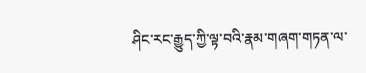ཤིང་རང་རྒྱུད་ཀྱི་ལྟ་བའི་རྣམ་གཞག་གཏན་ལ་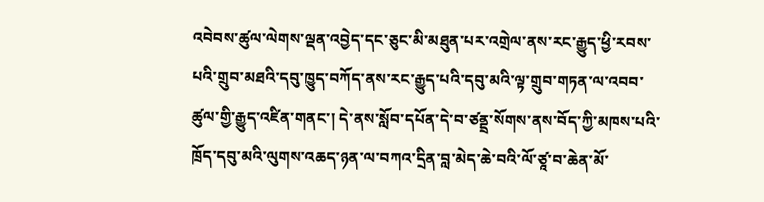འབེབས་ཚུལ་ལེགས་ལྡན་འབྱེད་དང་ཅུང་མི་མཐུན་པར་འགྲེལ་ནས་རང་རྒྱུད་ཕྱི་རབས་པའི་གྲུབ་མཐའི་དབུ་ཁྱུད་བཀོད་ནས་རང་རྒྱུད་པའི་དབུ་མའི་ལྟ་གྲུབ་གཏན་ལ་འབབ་ཚུལ་གྱི་རྒྱུད་འཛིན་གནང་། དེ་ནས་སློབ་དཔོན་དེ་བ་ཙནྡྲ་སོགས་ནས་བོད་ཀྱི་མཁས་པའི་ཁྲོད་དབུ་མའི་ལུགས་འཆད་ཉན་ལ་བཀའ་དྲིན་བླ་མེད་ཆེ་བའི་ལོ་ཙཱ་བ་ཆེན་མོ་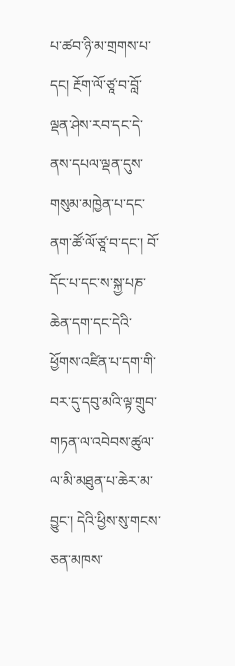པ་ཚབ་ཉི་མ་གྲགས་པ་དང། རྔོག་ལོ་ཙཱ་བ་བློ་ལྡན་ཤེས་རབ་དང་དེ་ནས་དཔལ་ལྡན་དུས་གསུམ་མཁྱེན་པ་དང་ནག་ཚོ་ལོ་ཙཱ་བ་དང་། བོ་དོང་པ་དང་ས་སྐྱ་པཎ་ཆེན་དག་དང་དེའི་ཕྱོགས་འཛིན་པ་དག་གི་བར་དུ་དབུ་མའི་ལྟ་གྲུབ་གཏན་ལ་འབེབས་ཚུལ་ལ་མི་མཐུན་པ་ཆེར་མ་བྱུང་། དེའི་ཕྱིས་སུ་གངས་ཅན་མཁས་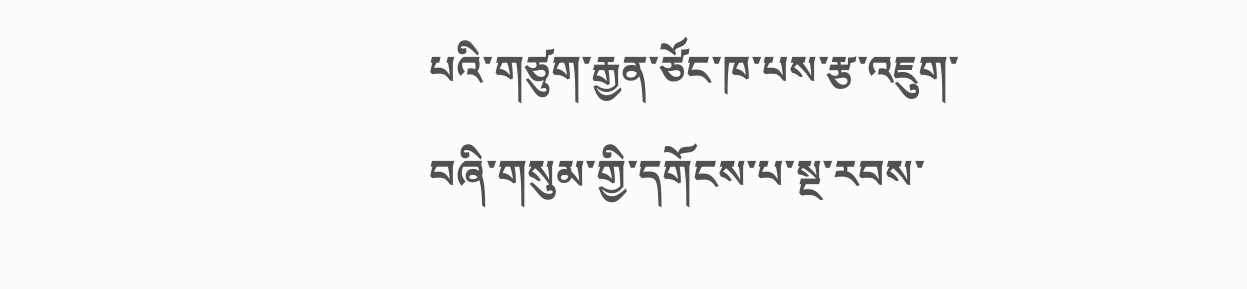པའི་གཙུག་རྒྱན་ཙོང་ཁ་པས་རྩ་འཇུག་བཞི་གསུམ་གྱི་དགོངས་པ་སྔ་རབས་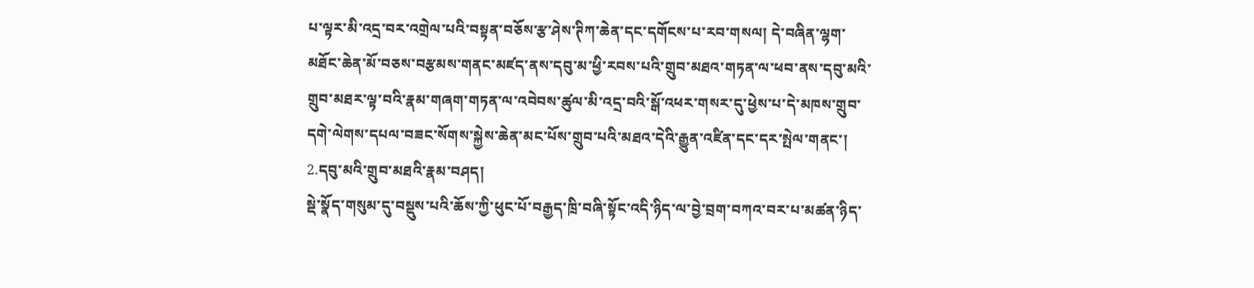པ་ལྟར་མི་འདྲ་བར་འགྲེལ་པའི་བསྟན་བཅོས་རྩ་ཤེས་ཊིཀ་ཆེན་དང་དགོངས་པ་རབ་གསལ། དེ་བཞིན་ལྷག་མཐོང་ཆེན་མོ་བཅས་བརྩམས་གནང་མཛད་ནས་དབུ་མ་ཕྱི་རབས་པའི་གྲུབ་མཐའ་གཏན་ལ་ཕབ་ནས་དབུ་མའི་གྲུབ་མཐར་ལྟ་བའི་རྣམ་གཞག་གཏན་ལ་འབེབས་ཚུལ་མི་འདྲ་བའི་སྒོ་འཕར་གསར་དུ་ཕྱེས་པ་དེ་མཁས་གྲུབ་དགེ་ལེགས་དཔལ་བཟང་སོགས་སྐྱེས་ཆེན་མང་པོས་གྲུབ་པའི་མཐའ་དེའི་རྒྱུན་འཛིན་དང་དར་སྤེལ་གནང་།
2.དབུ་མའི་གྲུབ་མཐའི་རྣམ་བཤད།
སྡེ་སྣོད་གསུམ་དུ་བསྡུས་པའི་ཆོས་ཀྱི་ཕུང་པོ་བརྒྱད་ཁྲི་བཞི་སྟོང་འདི་ཉིད་ལ་བྱེ་བྲག་བཀའ་བར་པ་མཚན་ཉིད་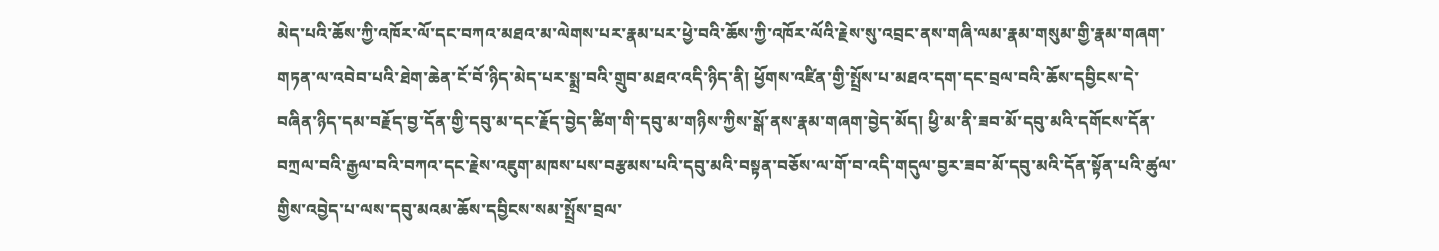མེད་པའི་ཆོས་ཀྱི་འཁོར་ལོ་དང་བཀའ་མཐའ་མ་ལེགས་པར་རྣམ་པར་ཕྱེ་བའི་ཆོས་ཀྱི་འཁོར་ལོའི་རྗེས་སུ་འབྲང་ནས་གཞི་ལམ་རྣམ་གསུམ་གྱི་རྣམ་གཞག་གཏན་ལ་འབེབ་པའི་ཐེག་ཆེན་ངོ་བོ་ཉིད་མེད་པར་སྨྲ་བའི་གྲུབ་མཐའ་འདི་ཉིད་ནི། ཕྱོགས་འཛིན་གྱི་སྤྲོས་པ་མཐའ་དག་དང་བྲལ་བའི་ཆོས་དབྱིངས་དེ་བཞིན་ཉིད་དམ་བརྗོད་བྱ་དོན་གྱི་དབུ་མ་དང་རྗོད་བྱེད་ཚིག་གི་དབུ་མ་གཉིས་ཀྱིས་སྒོ་ནས་རྣམ་གཞག་བྱེད་མོད། ཕྱི་མ་ནི་ཟབ་མོ་དབུ་མའི་དགོངས་དོན་བཀྲལ་བའི་རྒྱལ་བའི་བཀའ་དང་རྗེས་འཇུག་མཁས་པས་བརྩམས་པའི་དབུ་མའི་བསྟན་བཅོས་ལ་གོ་བ་འདི་གདུལ་བྱར་ཟབ་མོ་དབུ་མའི་དོན་སྟོན་པའི་ཚུལ་གྱིས་འབྱེད་པ་ལས་དབུ་མའམ་ཆོས་དབྱིངས་སམ་སྤྲོས་བྲལ་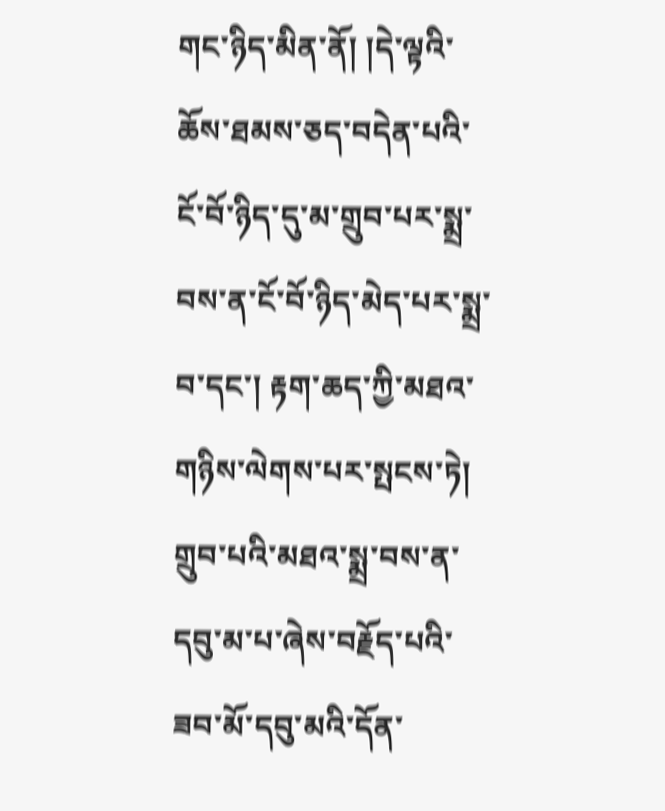གང་ཉིད་མིན་ནོ། །དེ་ལྟའི་ཆོས་ཐམས་ཅད་བདེན་པའི་ངོ་བོ་ཉིད་དུ་མ་གྲུབ་པར་སྨྲ་བས་ན་ངོ་བོ་ཉིད་མེད་པར་སྨྲ་བ་དང་། རྟག་ཆད་ཀྱི་མཐའ་གཉིས་ལེགས་པར་སྤངས་ཏེ། གྲུབ་པའི་མཐའ་སྨྲ་བས་ན་དབུ་མ་པ་ཞེས་བརྗོད་པའི་ཟབ་མོ་དབུ་མའི་དོན་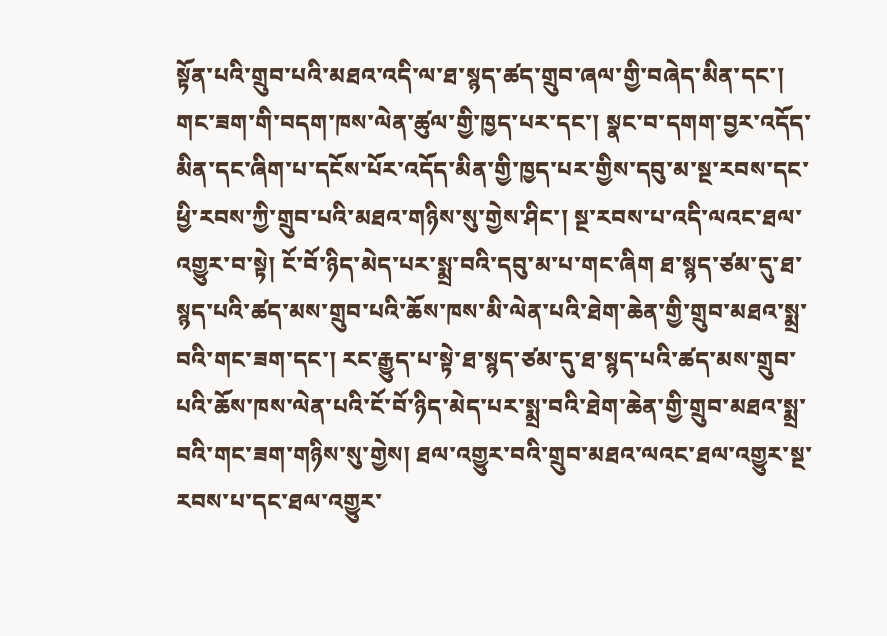སྟོན་པའི་གྲུབ་པའི་མཐའ་འདི་ལ་ཐ་སྙད་ཚད་གྲུབ་ཞལ་གྱི་བཞེད་མིན་དང་། གང་ཟག་གི་བདག་ཁས་ལེན་ཚུལ་གྱི་ཁྱད་པར་དང་། སྣང་བ་དགག་བྱར་འདོད་མིན་དང་ཞིག་པ་དངོས་པོར་འདོད་མིན་གྱི་ཁྱད་པར་གྱིས་དབུ་མ་སྔ་རབས་དང་ཕྱི་རབས་ཀྱི་གྲུབ་པའི་མཐའ་གཉིས་སུ་གྱེས་ཤིང་། སྔ་རབས་པ་འདི་ལའང་ཐལ་འགྱུར་བ་སྟེ། ངོ་བོ་ཉིད་མེད་པར་སྨྲ་བའི་དབུ་མ་པ་གང་ཞིག ཐ་སྙད་ཙམ་དུ་ཐ་སྙད་པའི་ཚད་མས་གྲུབ་པའི་ཆོས་ཁས་མི་ལེན་པའི་ཐེག་ཆེན་གྱི་གྲུབ་མཐའ་སྨྲ་བའི་གང་ཟག་དང་། རང་རྒྱུད་པ་སྟེ་ཐ་སྙད་ཙམ་དུ་ཐ་སྙད་པའི་ཚད་མས་གྲུབ་པའི་ཆོས་ཁས་ལེན་པའི་ངོ་བོ་ཉིད་མེད་པར་སྨྲ་བའི་ཐེག་ཆེན་གྱི་གྲུབ་མཐའ་སྨྲ་བའི་གང་ཟག་གཉིས་སུ་གྱེས། ཐལ་འགྱུར་བའི་གྲུབ་མཐའ་ལའང་ཐལ་འགྱུར་སྔ་རབས་པ་དང་ཐལ་འགྱུར་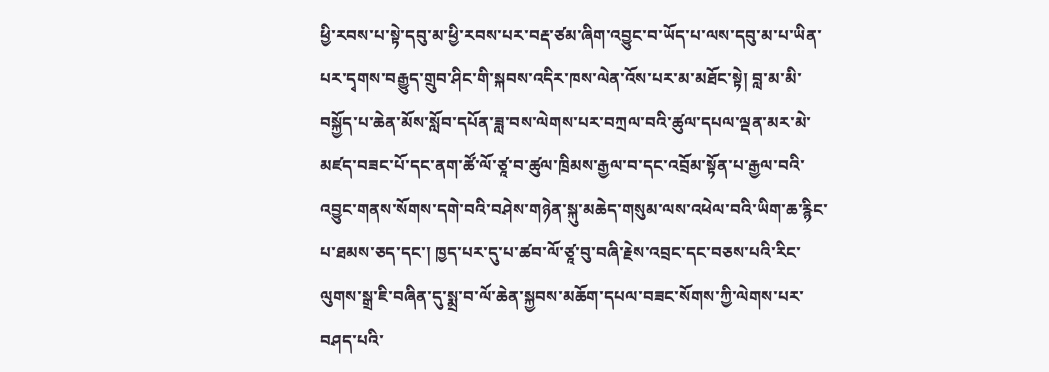ཕྱི་རབས་པ་སྟེ་དབུ་མ་ཕྱི་རབས་པར་བརྡ་ཙམ་ཞིག་འབྱུང་བ་ཡོད་པ་ལས་དབུ་མ་པ་ཡིན་པར་དྭགས་བརྒྱུད་གྲུབ་ཤིང་གི་སྐབས་འདིར་ཁས་ལེན་འོས་པར་མ་མཐོང་སྟེ། བླ་མ་མི་བསྐྱོད་པ་ཆེན་མོས་སློབ་དཔོན་ཟླ་བས་ལེགས་པར་བཀྲལ་བའི་ཚུལ་དཔལ་ལྡན་མར་མེ་མཛད་བཟང་པོ་དང་ནག་ཚོ་ལོ་ཙཱ་བ་ཚུལ་ཁྲིམས་རྒྱལ་བ་དང་འབྲོམ་སྟོན་པ་རྒྱལ་བའི་འབྱུང་གནས་སོགས་དགེ་བའི་བཤེས་གཉེན་སྐུ་མཆེད་གསུམ་ལས་འཕེལ་བའི་ཡིག་ཆ་རྙིང་པ་ཐམས་ཅད་དང་། ཁྱད་པར་དུ་པ་ཚབ་ལོ་ཙཱ་བུ་བཞི་རྗེས་འབྲང་དང་བཅས་པའི་རིང་ལུགས་སྒྲ་ཇི་བཞིན་དུ་སྨྲ་བ་ལོ་ཆེན་སྐྱབས་མཆོག་དཔལ་བཟང་སོགས་ཀྱི་ལེགས་པར་བཤད་པའི་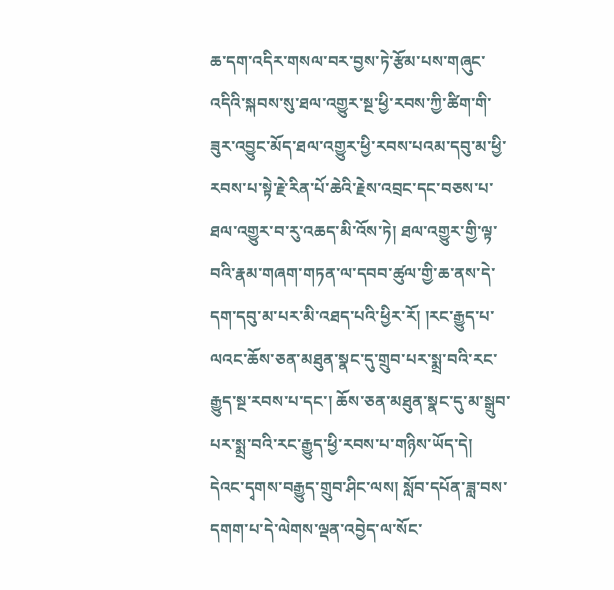ཆ་དག་འདིར་གསལ་བར་བྱས་ཏེ་རྩོམ་པས་གཞུང་འདིའི་སྐབས་སུ་ཐལ་འགྱུར་སྔ་ཕྱི་རབས་ཀྱི་ཚིག་གི་ཟུར་འབྱུང་མོད་ཐལ་འགྱུར་ཕྱི་རབས་པའམ་དབུ་མ་ཕྱི་རབས་པ་སྟེ་རྗེ་རིན་པོ་ཆེའི་རྗེས་འབྲང་དང་བཅས་པ་ཐལ་འགྱུར་བ་རུ་འཆད་མི་འོས་ཏེ། ཐལ་འགྱུར་གྱི་ལྟ་བའི་རྣམ་གཞག་གཏན་ལ་དབབ་ཚུལ་གྱི་ཆ་ནས་དེ་དག་དབུ་མ་པར་མི་འཐད་པའི་ཕྱིར་རོ། །རང་རྒྱུད་པ་ལའང་ཆོས་ཅན་མཐུན་སྣང་དུ་གྲུབ་པར་སྨྲ་བའི་རང་རྒྱུད་སྔ་རབས་པ་དང་། ཆོས་ཅན་མཐུན་སྣང་དུ་མ་སྒྲུབ་པར་སྨྲ་བའི་རང་རྒྱུད་ཕྱི་རབས་པ་གཉིས་ཡོད་དེ། དེའང་དྭགས་བརྒྱུད་གྲུབ་ཤིང་ལས། སློབ་དཔོན་ཟླ་བས་དགག་པ་དེ་ལེགས་ལྡན་འབྱེད་ལ་སོང་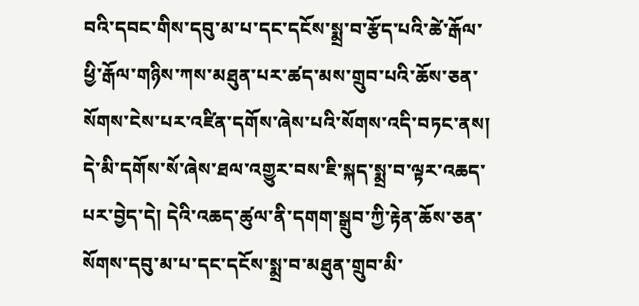བའི་དབང་གིས་དབུ་མ་པ་དང་དངོས་སྨྲ་བ་རྩོད་པའི་ཚེ་རྒོལ་ཕྱི་རྒོལ་གཉིས་ཀས་མཐུན་པར་ཚད་མས་གྲུབ་པའི་ཆོས་ཅན་སོགས་ངེས་པར་འཛིན་དགོས་ཞེས་པའི་སོགས་འདི་བཏང་ནས། དེ་མི་དགོས་སོ་ཞེས་ཐལ་འགྱུར་བས་ཇི་སྐད་སྨྲ་བ་ལྟར་འཆད་པར་བྱེད་དེ། དེའི་འཆད་ཚུལ་ནི་དགག་སྒྲུབ་ཀྱི་རྟེན་ཆོས་ཅན་སོགས་དབུ་མ་པ་དང་དངོས་སྨྲ་བ་མཐུན་གྲུབ་མི་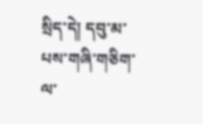སྲིད་དེ། དབུ་མ་པས་གཞི་གཅིག་ལ་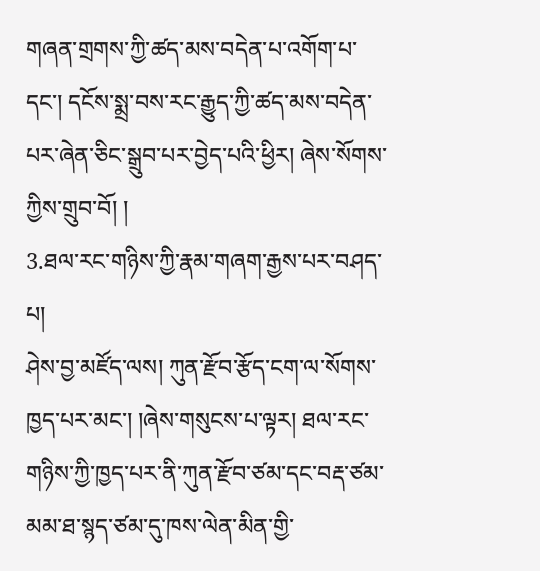གཞན་གྲགས་ཀྱི་ཚད་མས་བདེན་པ་འགོག་པ་དང་། དངོས་སྨྲ་བས་རང་རྒྱུད་ཀྱི་ཚད་མས་བདེན་པར་ཞེན་ཅིང་སྒྲུབ་པར་བྱེད་པའི་ཕྱིར། ཞེས་སོགས་ཀྱིས་གྲུབ་བོ། །
3.ཐལ་རང་གཉིས་ཀྱི་རྣམ་གཞག་རྒྱས་པར་བཤད་པ།
ཤེས་བྱ་མཛོད་ལས། ཀུན་རྫོབ་རྩོད་ངག་ལ་སོགས་ཁྱད་པར་མང་། །ཞེས་གསུངས་པ་ལྟར། ཐལ་རང་གཉིས་ཀྱི་ཁྱད་པར་ནི་ཀུན་རྫོབ་ཙམ་དང་བརྡ་ཙམ་མམ་ཐ་སྙད་ཙམ་དུ་ཁས་ལེན་མིན་གྱི་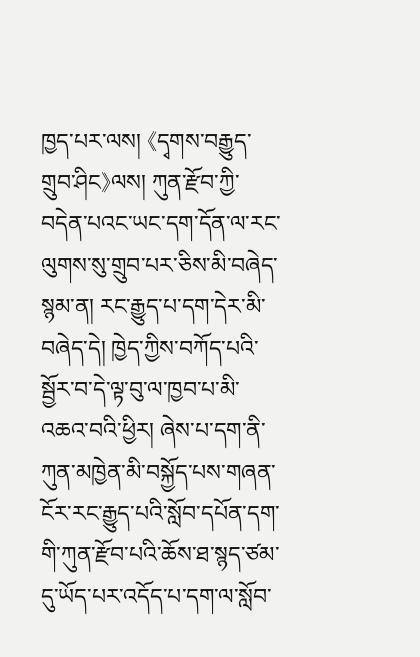ཁྱད་པར་ལས། 《དྭགས་བརྒྱུད་གྲུབ་ཤིང》ལས། ཀུན་རྫོབ་ཀྱི་བདེན་པའང་ཡང་དག་དོན་ལ་རང་ལུགས་སུ་གྲུབ་པར་ཅིས་མི་བཞེད་སྙམ་ན། རང་རྒྱུད་པ་དག་དེར་མི་བཞེད་དེ། ཁྱེད་ཀྱིས་བཀོད་པའི་སྦྱོར་བ་དེ་ལྟ་བུ་ལ་ཁྱབ་པ་མི་འཆའ་བའི་ཕྱིར། ཞེས་པ་དག་ནི་ཀུན་མཁྱེན་མི་བསྐྱོད་པས་གཞན་ངོར་རང་རྒྱུད་པའི་སློབ་དཔོན་དག་གི་ཀུན་རྫོབ་པའི་ཆོས་ཐ་སྙད་ཙམ་དུ་ཡོད་པར་འདོད་པ་དག་ལ་སློབ་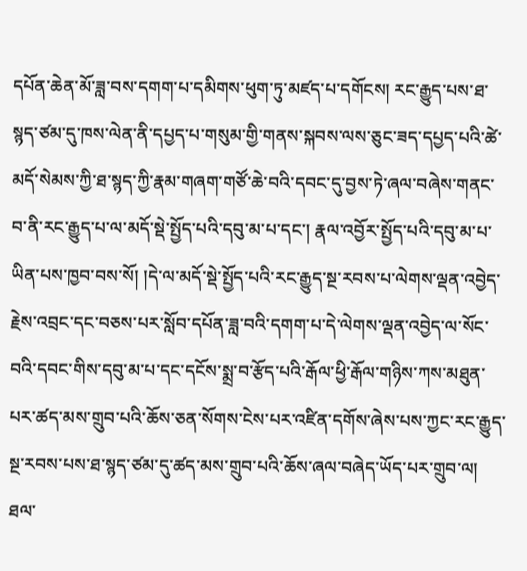དཔོན་ཆེན་མོ་ཟླ་བས་དགག་པ་དམིགས་ཕུག་ཏུ་མཛད་པ་དགོངས། རང་རྒྱུད་པས་ཐ་སྙད་ཙམ་དུ་ཁས་ལེན་ནི་དཔྱད་པ་གསུམ་གྱི་གནས་སྐབས་ལས་ཅུང་ཟད་དཔྱད་པའི་ཚེ་མདོ་སེམས་ཀྱི་ཐ་སྙད་ཀྱི་རྣམ་གཞག་གཙོ་ཆེ་བའི་དབང་དུ་བྱས་ཏེ་ཞལ་བཞེས་གནང་བ་ནི་རང་རྒྱུད་པ་ལ་མདོ་སྡེ་སྤྱོད་པའི་དབུ་མ་པ་དང་། རྣལ་འབྱོར་སྤྱོད་པའི་དབུ་མ་པ་ཡིན་པས་ཁྱབ་བས་སོ། །དེ་ལ་མདོ་སྡེ་སྤྱོད་པའི་རང་རྒྱུད་སྔ་རབས་པ་ལེགས་ལྡན་འབྱེད་རྗེས་འབྲང་དང་བཅས་པར་སློབ་དཔོན་ཟླ་བའི་དགག་པ་དེ་ལེགས་ལྡན་འབྱེད་ལ་སོང་བའི་དབང་གིས་དབུ་མ་པ་དང་དངོས་སྨྲ་བ་རྩོད་པའི་རྒོལ་ཕྱི་རྒོལ་གཉིས་ཀས་མཐུན་པར་ཚད་མས་གྲུབ་པའི་ཆོས་ཅན་སོགས་ངེས་པར་འཛིན་དགོས་ཞེས་པས་ཀྱང་རང་རྒྱུད་སྔ་རབས་པས་ཐ་སྙད་ཙམ་དུ་ཚད་མས་གྲུབ་པའི་ཆོས་ཞལ་བཞེད་ཡོད་པར་གྲུབ་ལ། ཐལ་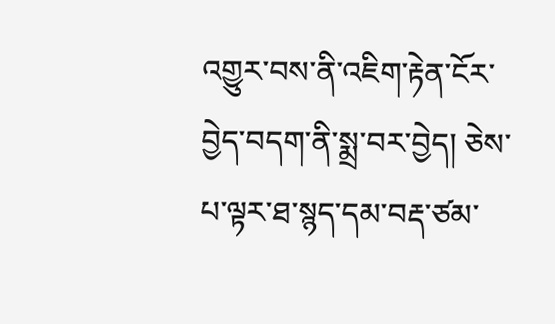འགྱུར་བས་ནི་འཇིག་རྟེན་ངོར་བྱེད་བདག་ནི་སྨྲ་བར་བྱེད། ཅེས་པ་ལྟར་ཐ་སྙད་དམ་བརྡ་ཙམ་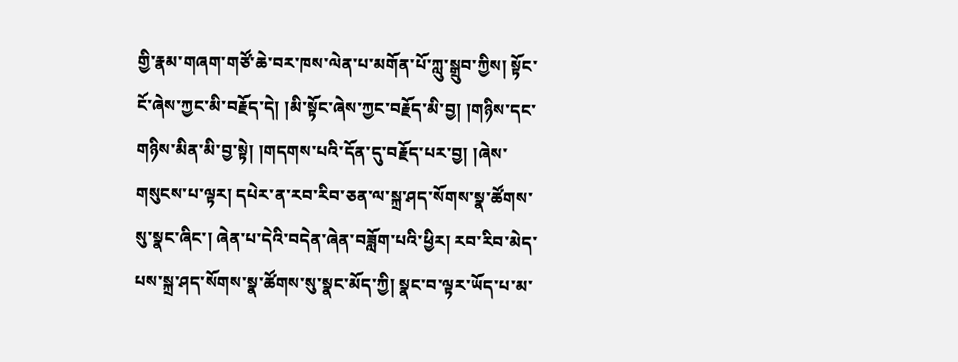གྱི་རྣམ་གཞག་གཙོ་ཆེ་བར་ཁས་ལེན་པ་མགོན་པོ་ཀླུ་སྒྲུབ་ཀྱིས། སྟོང་ངོ་ཞེས་ཀྱང་མི་བརྗོད་དེ། །མི་སྟོང་ཞེས་ཀྱང་བརྗོད་མི་བྱ། །གཉིས་དང་གཉིས་མིན་མི་བྱ་སྟེ། །གདགས་པའི་དོན་དུ་བརྗོད་པར་བྱ། །ཞེས་གསུངས་པ་ལྟར། དཔེར་ན་རབ་རིབ་ཅན་ལ་སྐྲ་ཤད་སོགས་སྣ་ཚོགས་སུ་སྣང་ཞིང་། ཞེན་པ་དེའི་བདེན་ཞེན་བཟློག་པའི་ཕྱིར། རབ་རིབ་མེད་པས་སྐྲ་ཤད་སོགས་སྣ་ཚོགས་སུ་སྣང་མོད་ཀྱི། སྣང་བ་ལྟར་ཡོད་པ་མ་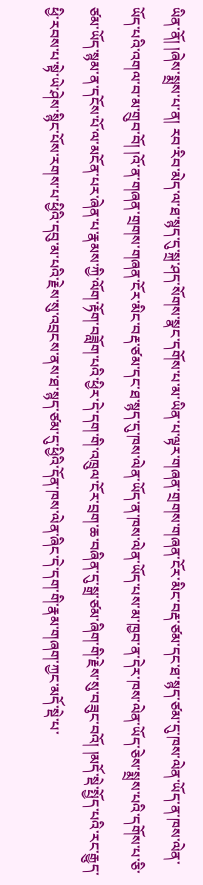ཡིན་ནོ། །ཞེས་སྨྲས་པ་ན། རབ་རིབ་མེད་ལ་ཐ་སྙད་དུ་སྐྲ་ཤད་སོགས་སྣང་དགོས་པ་མ་ཡིན་པ་ལྟར་གཞན་གྲགས་གཞན་ངོར་མིང་བརྡ་ཙམ་དང་ཐ་སྙད་ཙམ་དུ་ཁས་ལེན་ཡོད་ན་ཁས་ལེན་ཡོད་པའི་འགལ་བ་མ་གྲུབ་བོ། །འོ་ན་གཞན་གྲགས་གཞན་ངོར་མིང་བརྡ་ཙམ་དང་ཐ་སྙད་དུ་ཁས་ལེན་ཡོད་ན་ཁས་ལེན་ཡོད་པས་མ་ཁྱབ་ན་དེར་ཁས་ལེན་ཡོད་ཅེས་སྨྲས་པའི་དགོས་པ་ཅི་ཙམ་ཡོད་སྙམ་ན་དངོས་པོ་ལ་མངོན་པར་ཞེན་པ་རྣམས་ཀྱི་ལོག་རྟོག་བཟློག་པའི་ཕྱིར་དེ་དག་གི་འཁྲུལ་ངོར་བྲག་ཆ་བཞིན་དུ་སྒྲ་ཙམ་ཞིག་གི་རྗེས་སུ་བཟུང་བའོ། །མདོ་སྡེ་སྤྱོད་པའི་རང་རྒྱུད་ཕྱི་རབས་པ་སྟེ་ཡེ་ཤེས་སྙིང་པོས་རགས་པ་ཕྱིའི་དབུ་མ་པའི་རྗེས་སུ་འབྲངས་ནས་ཐ་སྙད་ཙམ་དུ་ཕྱིའི་དོན་ཁས་ལེན་ཞིང་དེ་དག་གི་རྣམ་གཞག་ཀྱང་མདོ་སྡེ་པ་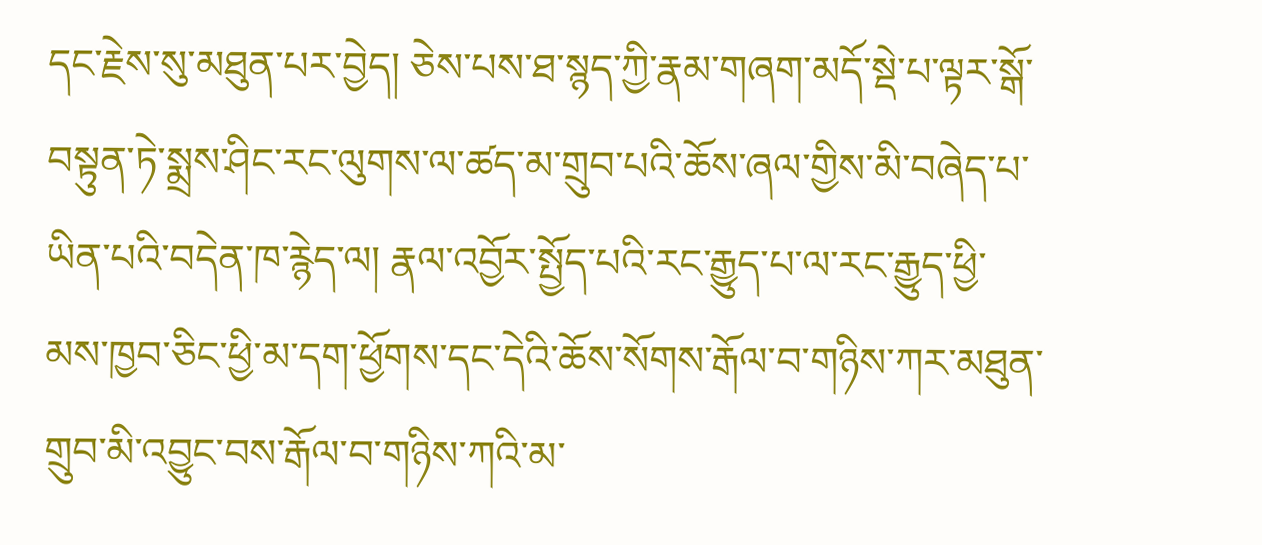དང་རྗེས་སུ་མཐུན་པར་བྱེད། ཅེས་པས་ཐ་སྙད་ཀྱི་རྣམ་གཞག་མདོ་སྡེ་པ་ལྟར་སྒོ་བསྟུན་ཏེ་སྨྲས་ཤིང་རང་ལུགས་ལ་ཚད་མ་གྲུབ་པའི་ཆོས་ཞལ་གྱིས་མི་བཞེད་པ་ཡིན་པའི་བདེན་ཁ་རྙེད་ལ། རྣལ་འབྱོར་སྤྱོད་པའི་རང་རྒྱུད་པ་ལ་རང་རྒྱུད་ཕྱི་མས་ཁྱབ་ཅིང་ཕྱི་མ་དག་ཕྱོགས་དང་དེའི་ཆོས་སོགས་རྒོལ་བ་གཉིས་ཀར་མཐུན་གྲུབ་མི་འབྱུང་བས་རྒོལ་བ་གཉིས་ཀའི་མ་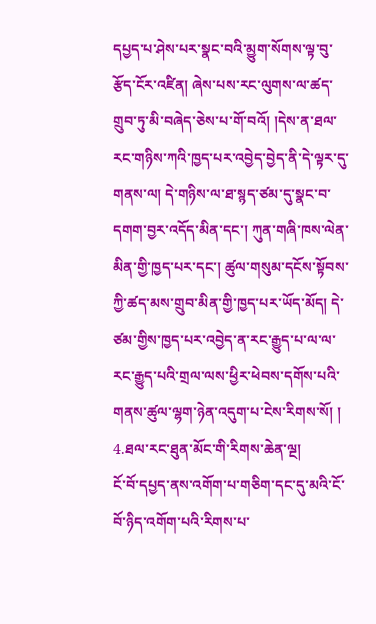དཔྱད་པ་ཤེས་པར་སྣང་བའི་མྱུག་སོགས་ལྟ་བུ་རྩོད་ངོར་འཛིན། ཞེས་པས་རང་ལུགས་ལ་ཚད་གྲུབ་ཏུ་མི་བཞེད་ཅེས་པ་གོ་བའོ། །དེས་ན་ཐལ་རང་གཉིས་ཀའི་ཁྱད་པར་འབྱེད་བྱེད་ནི་དེ་ལྟར་དུ་གནས་ལ། དེ་གཉིས་ལ་ཐ་སྙད་ཙམ་དུ་སྣང་བ་དགག་བྱར་འདོད་མིན་དང་། ཀུན་གཞི་ཁས་ལེན་མིན་གྱི་ཁྱད་པར་དང་། ཚུལ་གསུམ་དངོས་སྟོབས་ཀྱི་ཚད་མས་གྲུབ་མིན་གྱི་ཁྱད་པར་ཡོད་མོད། དེ་ཙམ་གྱིས་ཁྱད་པར་འབྱེད་ན་རང་རྒྱུད་པ་ལ་ལ་རང་རྒྱུད་པའི་གྲལ་ལས་ཕྱིར་ཕེབས་དགོས་པའི་གནས་ཚུལ་ལྷག་ཉེན་འདུག་པ་ངེས་རིགས་སོ། །
4.ཐལ་རང་ཐུན་མོང་གི་རིགས་ཆེན་ལྔ།
ངོ་བོ་དཔྱད་ནས་འགོག་པ་གཅིག་དང་དུ་མའི་ངོ་བོ་ཉིད་འགོག་པའི་རིགས་པ་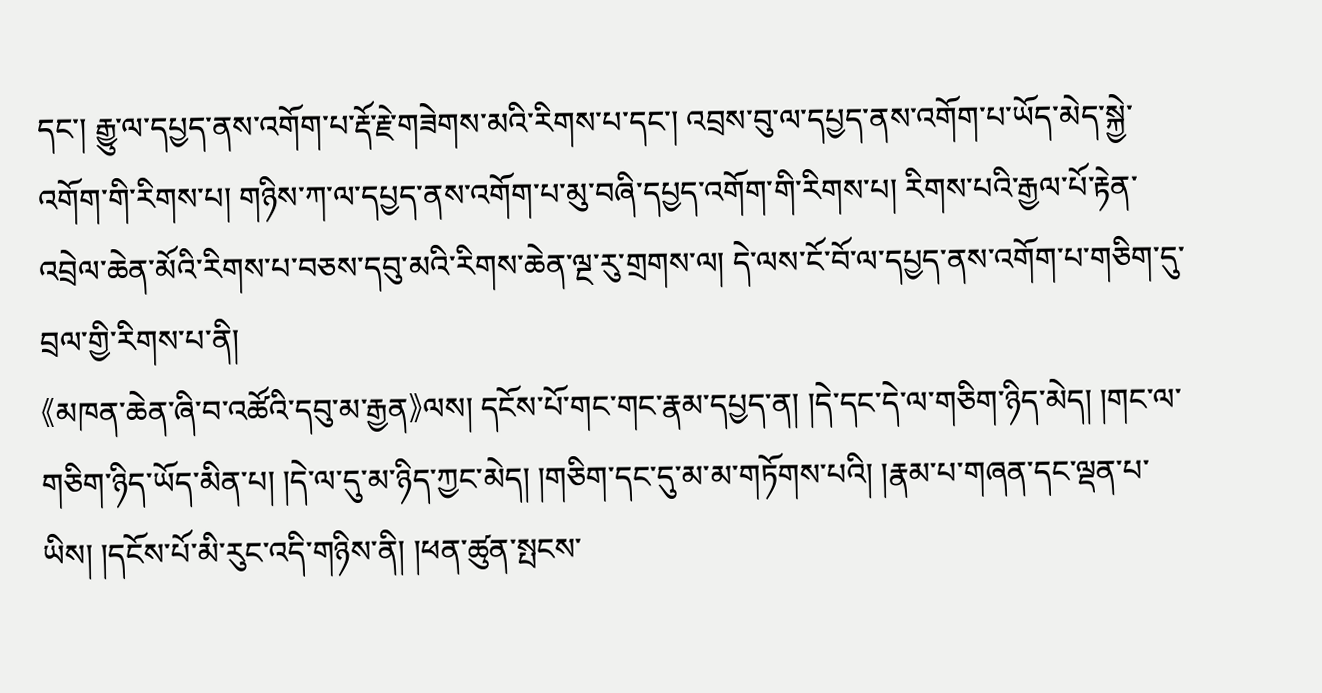དང་། རྒྱུ་ལ་དཔྱད་ནས་འགོག་པ་རྡོ་རྗེ་གཟེགས་མའི་རིགས་པ་དང་། འབྲས་བུ་ལ་དཔྱད་ནས་འགོག་པ་ཡོད་མེད་སྐྱེ་འགོག་གི་རིགས་པ། གཉིས་ཀ་ལ་དཔྱད་ནས་འགོག་པ་མུ་བཞི་དཔྱད་འགོག་གི་རིགས་པ། རིགས་པའི་རྒྱལ་པོ་རྟེན་འབྲེལ་ཆེན་མོའི་རིགས་པ་བཅས་དབུ་མའི་རིགས་ཆེན་ལྔ་རུ་གྲགས་ལ། དེ་ལས་ངོ་བོ་ལ་དཔྱད་ནས་འགོག་པ་གཅིག་དུ་བྲལ་གྱི་རིགས་པ་ནི།
《མཁན་ཆེན་ཞི་བ་འཚོའི་དབུ་མ་རྒྱན》ལས། དངོས་པོ་གང་གང་རྣམ་དཔྱད་ན། །དེ་དང་དེ་ལ་གཅིག་ཉིད་མེད། །གང་ལ་གཅིག་ཉིད་ཡོད་མིན་པ། །དེ་ལ་དུ་མ་ཉིད་ཀྱང་མེད། །གཅིག་དང་དུ་མ་མ་གཏོགས་པའི། །རྣམ་པ་གཞན་དང་ལྡན་པ་ཡིས། །དངོས་པོ་མི་རུང་འདི་གཉིས་ནི། །ཕན་ཚུན་སྤངས་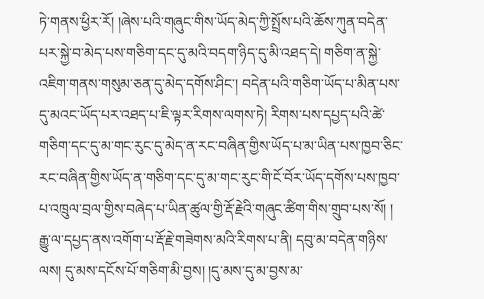ཏེ་གནས་ཕྱིར་རོ། །ཞེས་པའི་གཞུང་གིས་ཡོད་མེད་ཀྱི་སྤྲོས་པའི་ཆོས་ཀུན་བདེན་པར་སྐྱེ་བ་མེད་པས་གཅིག་དང་དུ་མའི་བདག་ཉིད་དུ་མི་འཐད་དེ། གཅིག་ན་སྐྱེ་འཇིག་གནས་གསུམ་ཅན་དུ་མེད་དགོས་ཤིང་། བདེན་པའི་གཅིག་ཡོད་པ་མིན་པས་དུ་མའང་ཡོད་པར་འཐད་པ་ཇི་ལྟར་རིགས་ལགས་ཏེ། རིགས་པས་དཔྱད་པའི་ཚེ་གཅིག་དང་དུ་མ་གང་རུང་དུ་མེད་ན་རང་བཞིན་གྱིས་ཡོད་པ་མ་ཡིན་པས་ཁྱབ་ཅིང་རང་བཞིན་གྱིས་ཡོད་ན་གཅིག་དང་དུ་མ་གང་རུང་གི་ངོ་བོར་ཡོད་དགོས་པས་ཁྱབ་པ་འཁྲུལ་བྲལ་གྱིས་བཞེད་པ་ཡིན་ཚུལ་གྱི་རྡོ་རྗེའི་གཞུང་ཚིག་གིས་གྲུབ་པས་སོ། །
རྒྱུ་ལ་དཔྱད་ནས་འགོག་པ་རྡོ་རྗེ་གཟེགས་མའི་རིགས་པ་ནི། དབུ་མ་བདེན་གཉིས་ལས། དུ་མས་དངོས་པོ་གཅིག་མི་བྱས། །དུ་མས་དུ་མ་བྱས་མ་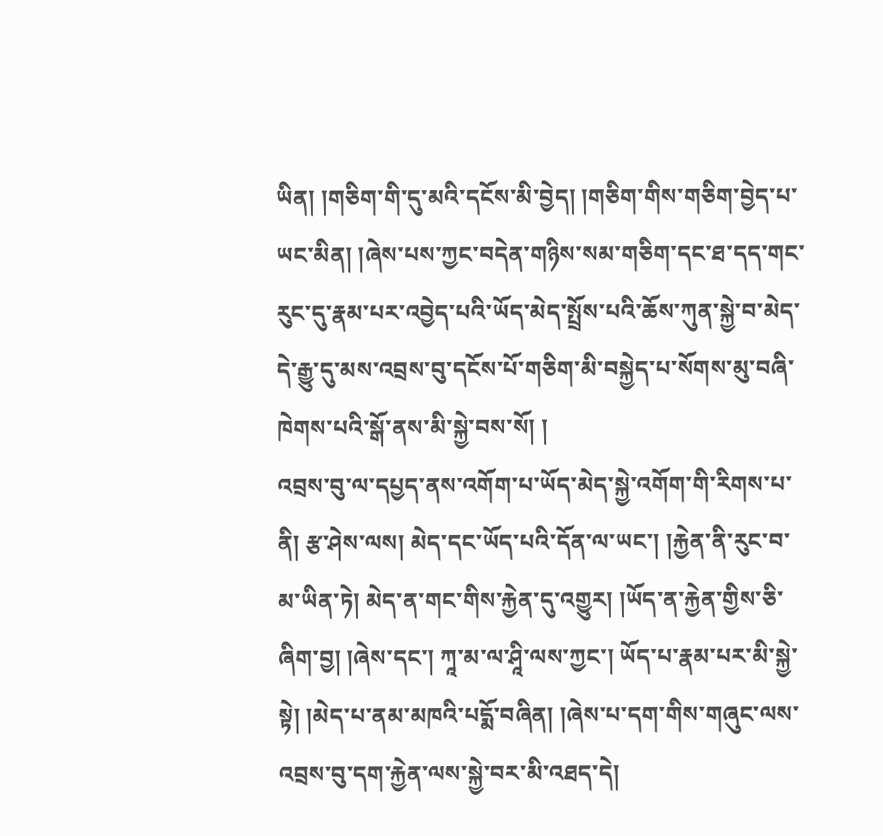ཡིན། །གཅིག་གི་དུ་མའི་དངོས་མི་བྱེད། །གཅིག་གིས་གཅིག་བྱེད་པ་ཡང་མིན། །ཞེས་པས་ཀྱང་བདེན་གཉིས་སམ་གཅིག་དང་ཐ་དད་གང་རུང་དུ་རྣམ་པར་འབྱེད་པའི་ཡོད་མེད་སྤྲོས་པའི་ཆོས་ཀུན་སྐྱེ་བ་མེད་དེ་རྒྱུ་དུ་མས་འབྲས་བུ་དངོས་པོ་གཅིག་མི་བསྐྱེད་པ་སོགས་མུ་བཞི་ཁེགས་པའི་སྒོ་ནས་མི་སྐྱེ་བས་སོ། །
འབྲས་བུ་ལ་དཔྱད་ནས་འགོག་པ་ཡོད་མེད་སྐྱེ་འགོག་གི་རིགས་པ་ནི། རྩ་ཤེས་ལས། མེད་དང་ཡོད་པའི་དོན་ལ་ཡང་། །རྐྱེན་ནི་རུང་བ་མ་ཡིན་ཏེ། མེད་ན་གང་གིས་རྐྱེན་དུ་འགྱུར། །ཡོད་ན་རྐྱེན་གྱིས་ཅི་ཞིག་བྱ། །ཞེས་དང་། ཀཱ་མ་ལ་ཤཱི་ལས་ཀྱང་། ཡོད་པ་རྣམ་པར་མི་སྐྱེ་སྟེ། །མེད་པ་ནམ་མཁའི་པདྨོ་བཞིན། །ཞེས་པ་དག་གིས་གཞུང་ལས་འབྲས་བུ་དག་རྐྱེན་ལས་སྐྱེ་བར་མི་འཐད་དེ།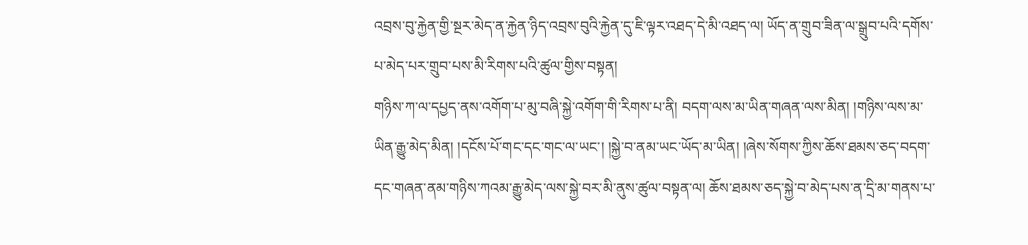འབྲས་བུ་རྐྱེན་གྱི་སྔར་མེད་ན་རྐྱེན་ཉིད་འབྲས་བུའི་རྐྱེན་དུ་ཇི་ལྟར་འཐད་དེ་མི་འཐད་ལ། ཡོད་ན་གྲུབ་ཟིན་ལ་སྒྲུབ་པའི་དགོས་པ་མེད་པར་གྲུབ་པས་མི་རིགས་པའི་ཚུལ་གྱིས་བསྟན།
གཉིས་ཀ་ལ་དཔྱད་ནས་འགོག་པ་མུ་བཞི་སྐྱེ་འགོག་གི་རིགས་པ་ནི། བདག་ལས་མ་ཡིན་གཞན་ལས་མིན། །གཉིས་ལས་མ་ཡིན་རྒྱུ་མེད་མིན། །དངོས་པོ་གང་དང་གང་ལ་ཡང་། །སྐྱེ་བ་ནམ་ཡང་ཡོད་མ་ཡིན། །ཞེས་སོགས་ཀྱིས་ཆོས་ཐམས་ཅད་བདག་དང་གཞན་ནམ་གཉིས་ཀའམ་རྒྱུ་མེད་ལས་སྐྱེ་བར་མི་ནུས་ཚུལ་བསྟན་ལ། ཆོས་ཐམས་ཅད་སྐྱེ་བ་མེད་པས་ན་དྲི་མ་གནས་པ་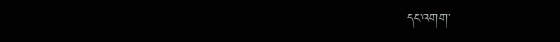དང་འགག་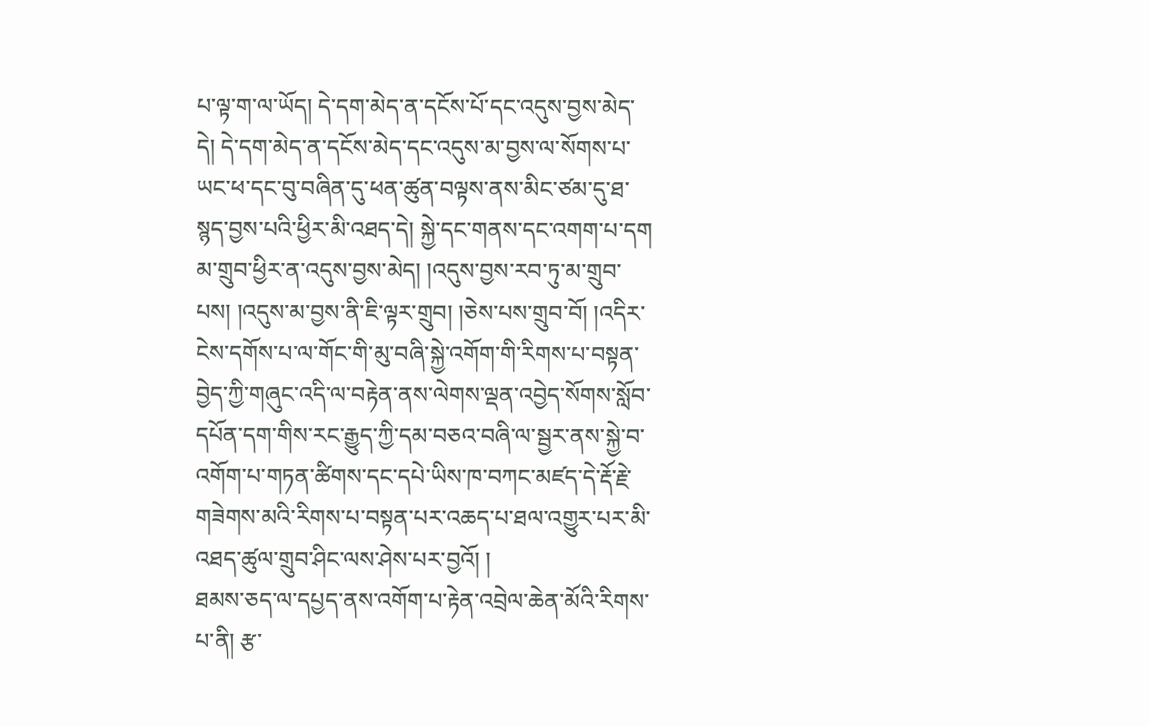པ་ལྟ་ག་ལ་ཡོད། དེ་དག་མེད་ན་དངོས་པོ་དང་འདུས་བྱས་མེད་དེ། དེ་དག་མེད་ན་དངོས་མེད་དང་འདུས་མ་བྱས་ལ་སོགས་པ་ཡང་ཕ་དང་བུ་བཞིན་དུ་ཕན་ཚུན་བལྟས་ནས་མིང་ཙམ་དུ་ཐ་སྙད་བྱས་པའི་ཕྱིར་མི་འཐད་དེ། སྐྱེ་དང་གནས་དང་འགག་པ་དག མ་གྲུབ་ཕྱིར་ན་འདུས་བྱས་མེད། །འདུས་བྱས་རབ་ཏུ་མ་གྲུབ་པས། །འདུས་མ་བྱས་ནི་ཇི་ལྟར་གྲུབ། །ཅེས་པས་གྲུབ་བོ། །འདིར་ངེས་དགོས་པ་ལ་གོང་གི་མུ་བཞི་སྐྱེ་འགོག་གི་རིགས་པ་བསྟན་བྱེད་ཀྱི་གཞུང་འདི་ལ་བརྟེན་ནས་ལེགས་ལྡན་འབྱེད་སོགས་སློབ་དཔོན་དག་གིས་རང་རྒྱུད་ཀྱི་དམ་བཅའ་བཞི་ལ་སྦྱར་ནས་སྐྱེ་བ་འགོག་པ་གཏན་ཚིགས་དང་དཔེ་ཡིས་ཁ་བཀང་མཛད་དེ་རྡོ་རྗེ་གཟེགས་མའི་རིགས་པ་བསྟན་པར་འཆད་པ་ཐལ་འགྱུར་པར་མི་འཐད་ཚུལ་གྲུབ་ཤིང་ལས་ཤེས་པར་བྱའོ། །
ཐམས་ཅད་ལ་དཔྱད་ནས་འགོག་པ་རྟེན་འབྲེལ་ཆེན་མོའི་རིགས་པ་ནི། རྩ་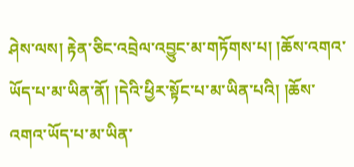ཤེས་ལས། རྟེན་ཅིང་འབྲེལ་འབྱུང་མ་གཏོགས་པ། །ཆོས་འགའ་ཡོད་པ་མ་ཡིན་ནོ། །དེའི་ཕྱིར་སྟོང་པ་མ་ཡིན་པའི། །ཆོས་འགའ་ཡོད་པ་མ་ཡིན་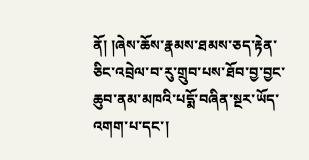ནོ། །ཞེས་ཆོས་རྣམས་ཐམས་ཅད་རྟེན་ཅིང་འབྲེལ་བ་རུ་གྲུབ་པས་ཐོབ་བྱ་བྱང་ཆུབ་ནམ་མཁའི་པདྨོ་བཞིན་སྔར་ཡོད་འགག་པ་དང་།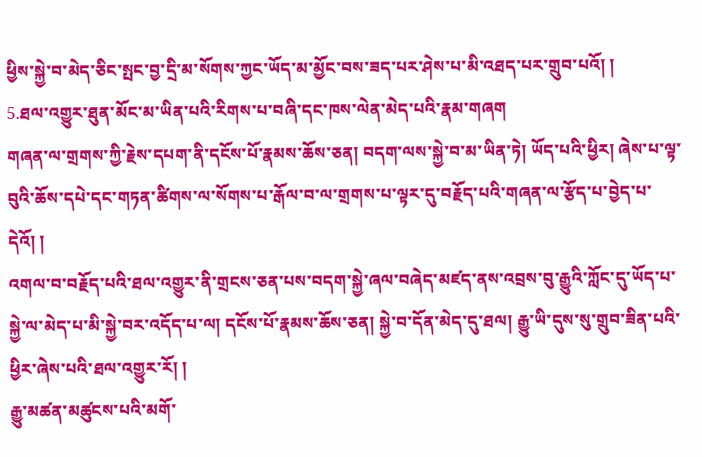ཕྱིས་སྐྱེ་བ་མེད་ཅིང་སྤང་བྱ་དྲི་མ་སོགས་ཀྱང་ཡོད་མ་མྱོང་བས་ཟད་པར་ཤེས་པ་མི་འཐད་པར་གྲུབ་པའོ། །
5.ཐལ་འགྱུར་ཐུན་མོང་མ་ཡིན་པའི་རིགས་པ་བཞི་དང་ཁས་ལེན་མེད་པའི་རྣམ་གཞག
གཞན་ལ་གྲགས་ཀྱི་རྗེས་དཔག་ནི་དངོས་པོ་རྣམས་ཆོས་ཅན། བདག་ལས་སྐྱེ་བ་མ་ཡིན་ཏེ། ཡོད་པའི་ཕྱིར། ཞེས་པ་ལྟ་བུའི་ཆོས་དཔེ་དང་གཏན་ཚིགས་ལ་སོགས་པ་རྒོལ་བ་ལ་གྲགས་པ་ལྟར་དུ་བརྗོད་པའི་གཞན་ལ་རྩོད་པ་བྱེད་པ་དེའོ། །
འགལ་བ་བརྗོད་པའི་ཐལ་འགྱུར་ནི་གྲངས་ཅན་པས་བདག་སྐྱེ་ཞལ་བཞེད་མཛད་ནས་འབྲས་བུ་རྒྱུའི་ཀློང་དུ་ཡོད་པ་སྐྱེ་ལ་མེད་པ་མི་སྐྱེ་བར་འདོད་པ་ལ། དངོས་པོ་རྣམས་ཆོས་ཅན། སྐྱེ་བ་དོན་མེད་དུ་ཐལ། རྒྱུ་ཡི་དུས་སུ་གྲུབ་ཟིན་པའི་ཕྱིར་ཞེས་པའི་ཐལ་འགྱུར་རོ། །
རྒྱུ་མཚན་མཚུངས་པའི་མགོ་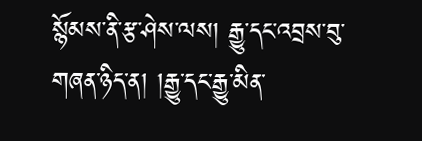སྙོམས་ནི་རྩ་ཤེས་ལས། རྒྱུ་དང་འབྲས་བུ་གཞན་ཉིད་ན། །རྒྱུ་དང་རྒྱུ་མིན་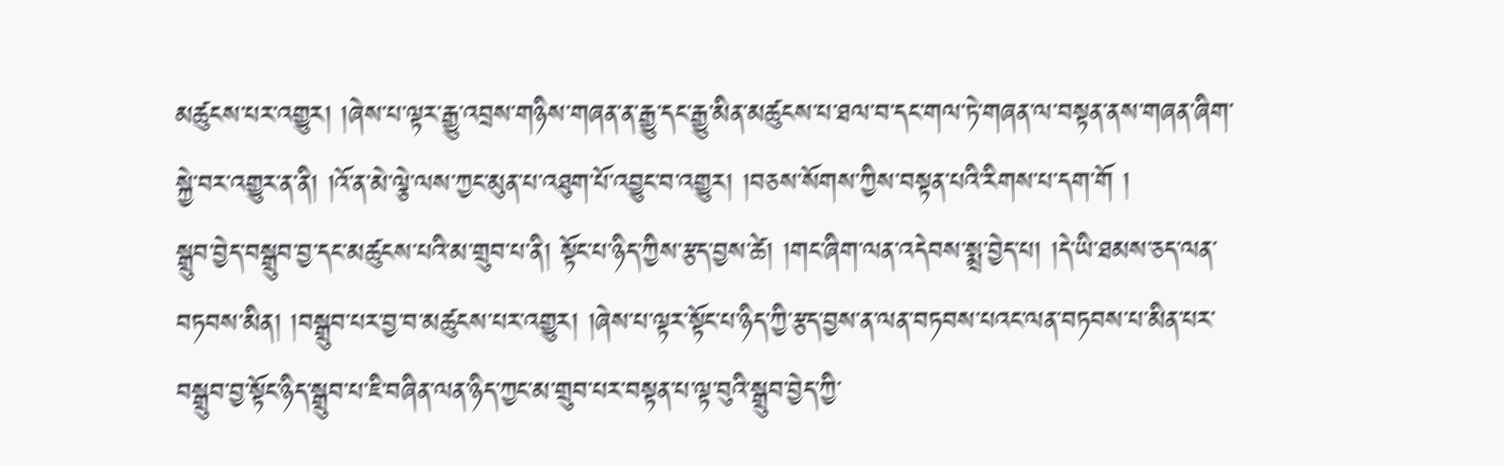མཚུངས་པར་འགྱུར། །ཞེས་པ་ལྟར་རྒྱུ་འབྲས་གཉིས་གཞན་ན་རྒྱུ་དང་རྒྱུ་མིན་མཚུངས་པ་ཐལ་བ་དང་གལ་ཏེ་གཞན་ལ་བསྟན་ནས་གཞན་ཞིག་སྐྱེ་བར་འགྱུར་ན་ནི། །འོ་ན་མེ་ལྕེ་ལས་ཀྱང་མུན་པ་འཐུག་པོ་འབྱུང་བ་འགྱུར། །བཅས་སོགས་ཀྱིས་བསྟན་པའི་རིགས་པ་དག་གོ །
སྒྲུབ་བྱེད་བསྒྲུབ་བྱ་དང་མཚུངས་པའི་མ་གྲུབ་པ་ནི། སྟོང་པ་ཉིད་ཀྱིས་རྩད་བྱས་ཚེ། །གང་ཞིག་ལན་འདེབས་སྨྲ་བྱེད་པ། །དེ་ཡི་ཐམས་ཅད་ལན་བཏབས་མིན། །བསྒྲུབ་པར་བྱ་བ་མཚུངས་པར་འགྱུར། །ཞེས་པ་ལྟར་སྟོང་པ་ཉིད་ཀྱི་རྩད་བྱས་ན་ལན་བཏབས་པའང་ལན་བཏབས་པ་མིན་པར་བསྒྲུབ་བྱ་སྟོང་ཉིད་སྒྲུབ་པ་ཇི་བཞིན་ལན་ཉིད་ཀྱང་མ་གྲུབ་པར་བསྟན་པ་ལྟ་བུའི་སྒྲུབ་བྱེད་ཀྱི་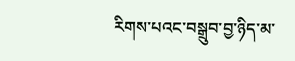རིགས་པའང་བསྒྲུབ་བྱ་ཉིད་མ་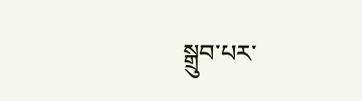སྒྲུབ་པར་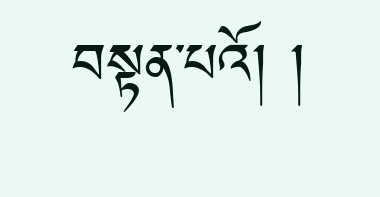བསྟན་པའོ། །